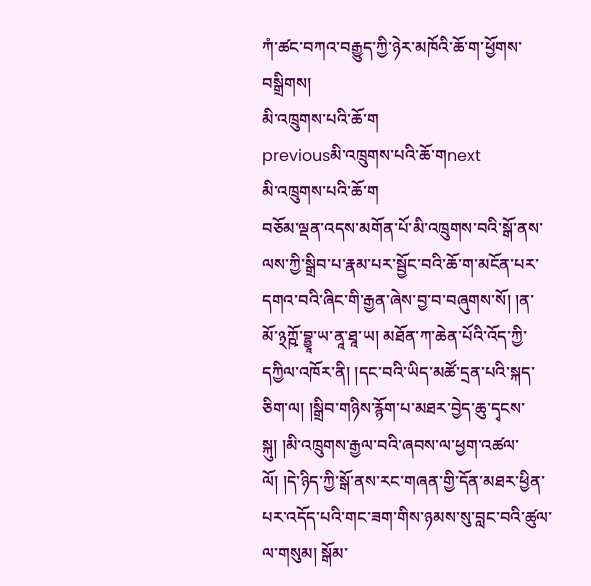ཀཾ་ཚང་བཀའ་བརྒྱུད་ཀྱི་ཉེར་མཁོའི་ཆོ་ག་ཕྱོགས་བསྒྲིགས།
མི་འཁྲུགས་པའི་ཆོ་ག
previousམི་འཁྲུགས་པའི་ཆོ་གnext
མི་འཁྲུགས་པའི་ཆོ་ག
བཅོམ་ལྡན་འདས་མགོན་པོ་མི་འཁྲུགས་བའི་སྒོ་ནས་ལས་ཀྱི་སྒྲིབ་པ་རྣམ་པར་སྦྱོང་བའི་ཆོ་ག་མངོན་པར་དགའ་བའི་ཞིང་གི་རྒྱན་ཞེས་བྱ་བ་བཞུགས་སོ། །ན་མོ་྅ཀྵོ་བྷྱཱ་ཡ་ནཱ་ཐཱ་ཡ། མཐོན་ཀ་ཆེན་པོའི་འོད་ཀྱི་དཀྱིལ་འཁོར་ནི། །དང་བའི་ཡིད་མཚོ་དྲན་པའི་སྐད་ཅིག་ལ། །སྒྲིབ་གཉིས་རྙོག་པ་མཐར་བྱེད་ཆུ་དྭངས་སྐུ། །མི་འཁྲུགས་རྒྱལ་བའི་ཞབས་ལ་ཕྱག་འཚལ་ལོ། །དེ་ཉིད་ཀྱི་སྒོ་ནས་རང་གཞན་གྱི་དོན་མཐར་ཕྱིན་པར་འདོད་པའི་གང་ཟག་གིས་ཉམས་སུ་བླང་བའི་ཚུལ་ལ་གསུམ། སྒོམ་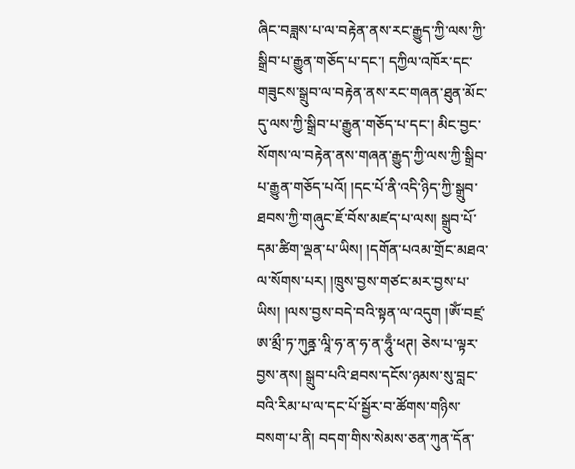ཞིང་བཟླས་པ་ལ་བརྟེན་ནས་རང་རྒྱུད་ཀྱི་ལས་ཀྱི་སྒྲིབ་པ་རྒྱུན་གཅོད་པ་དང་། དཀྱིལ་འཁོར་དང་གཟུངས་སྒྲུབ་ལ་བརྟེན་ནས་རང་གཞན་ཐུན་མོང་དུ་ལས་ཀྱི་སྒྲིབ་པ་རྒྱུན་གཅོད་པ་དང་། མིང་བྱང་སོགས་ལ་བརྟེན་ནས་གཞན་རྒྱུད་ཀྱི་ལས་ཀྱི་སྒྲིབ་པ་རྒྱུན་གཅོད་པའོ། །དང་པོ་ནི་འདི་ཉིད་ཀྱི་སྒྲུབ་ཐབས་ཀྱི་གཞུང་ཇོ་བོས་མཛད་པ་ལས། སྒྲུབ་པོ་དམ་ཚིག་ལྡན་པ་ཡིས། །དགོན་པའམ་གྲོང་མཐའ་ལ་སོགས་པར། །ཁྲུས་བྱས་གཙང་མར་བྱས་པ་ཡིས། །ལས་བྱས་བདེ་བའི་སྟན་ལ་འདུག །ༀ་བཛྲ་ཨ་མྲྀ་ཏ་ཀུནྜ་ལཱི་ཧ་ན་ཧ་ན་ཧཱུྃ་ཕཊ། ཅེས་པ་ལྟར་བྱས་ནས། སྒྲུབ་པའི་ཐབས་དངོས་ཉམས་སུ་བླང་བའི་རིམ་པ་ལ་དང་པོ་སྦྱོར་བ་ཚོགས་གཉིས་བསག་པ་ནི། བདག་གིས་སེམས་ཅན་ཀུན་དོན་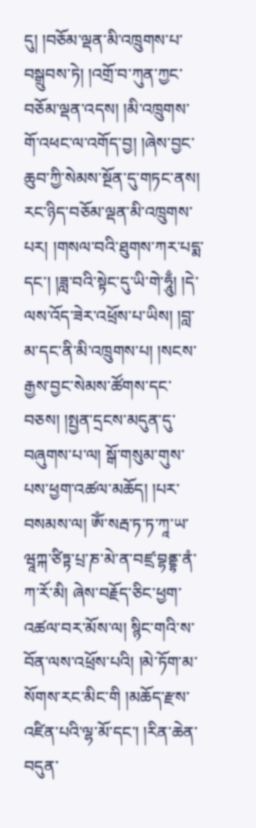དུ། །བཅོམ་ལྡན་མི་འཁྲུགས་པ་བསྒྲུབས་ཏེ། །འགྲོ་བ་ཀུན་ཀྱང་བཅོམ་ལྡན་འདས། །མི་འཁྲུགས་གོ་འཕང་ལ་འགོད་བྱ། །ཞེས་བྱང་ཆུབ་ཀྱི་སེམས་སྔོན་དུ་གཏང་ནས། རང་ཉིད་བཅོམ་ལྡན་མི་འཁྲུགས་པར། །གསལ་བའི་ཐུགས་ཀར་པདྨ་དང་། །ཟླ་བའི་སྟེང་དུ་ཡི་གེ་ཧཱུྃ། །དེ་ལས་འོད་ཟེར་འཕྲོས་པ་ཡིས། །བླ་མ་དང་ནི་མི་འཁྲུགས་པ། །སངས་རྒྱས་བྱང་སེམས་ཚོགས་དང་བཅས། །སྤྱན་དྲངས་མདུན་དུ་བཞུགས་པ་ལ། སྒོ་གསུམ་གུས་པས་ཕྱག་འཚལ་མཆོད། །པར་བསམས་ལ། ༀ་སརྦ་ཏ་ཏ་ཀཱ་ཡ་ཝཱཀྐ་ཙིཏྟ་པྲ་ཎ་མེ་ན་བཛྲ་བྷནྡྷ་ནཾ་ཀ་རོ་མི། ཞེས་བརྗོད་ཅིང་ཕྱག་འཚལ་བར་མོས་ལ། སྙིང་གའི་ས་བོན་ལས་འཕྲོས་པའི། །མེ་ཏོག་མ་སོགས་རང་མིང་གི །མཆོད་རྫས་འཛིན་པའི་ལྷ་མོ་དང་། །རིན་ཆེན་བདུན་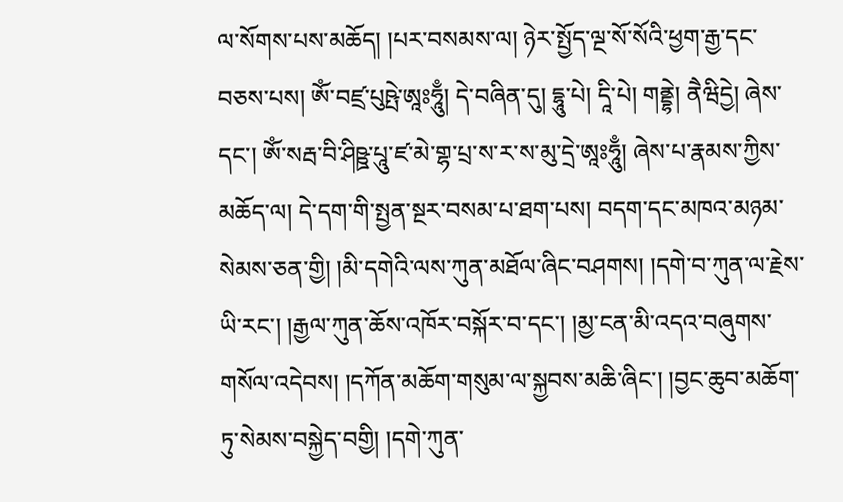ལ་སོགས་པས་མཆོད། །པར་བསམས་ལ། ཉེར་སྤྱོད་ལྔ་སོ་སོའི་ཕྱག་རྒྱ་དང་བཅས་པས། ༀ་བཛྲ་པུཥྤེ་ཨཱཿཧཱུྃ། དེ་བཞིན་དུ། དྷཱུ་པེ། དཱི་པེ། གནྡྷེ། ནཻཝིདྱེ། ཞེས་དང་། ༀ་སརྦ་བི་ཤིཥྛ་པཱུ་ཛ་མེ་གྷ་པྲ་ས་ར་ས་མུ་དྲེ་ཨཱཿཧཱུྃ། ཞེས་པ་རྣམས་ཀྱིས་མཆོད་ལ། དེ་དག་གི་སྤྱན་སྔར་བསམ་པ་ཐག་པས། བདག་དང་མཁའ་མཉམ་སེམས་ཅན་གྱི། །མི་དགེའི་ལས་ཀུན་མཐོལ་ཞིང་བཤགས། །དགེ་བ་ཀུན་ལ་རྗེས་ཡི་རང་། །རྒྱལ་ཀུན་ཆོས་འཁོར་བསྐོར་བ་དང་། །མྱ་ངན་མི་འདའ་བཞུགས་གསོལ་འདེབས། །དཀོན་མཆོག་གསུམ་ལ་སྐྱབས་མཆི་ཞིང་། །བྱང་ཆུབ་མཆོག་ཏུ་སེམས་བསྐྱེད་བགྱི། །དགེ་ཀུན་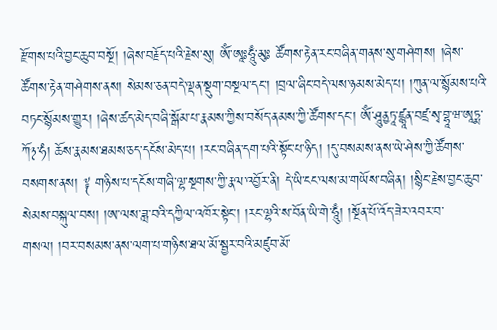རྫོགས་པའི་བྱང་ཆུབ་བསྔོ། །ཞེས་བརྗོད་པའི་རྗེས་སུ། ༀ་ཨཱཿཧཱུྃ་མུཿ ཚོགས་རྟེན་རང་བཞིན་གནས་སུ་གཤེགས། །ཞེས་ཚོགས་རྟེན་གཤེགས་ནས། སེམས་ཅན་བདེ་ལྡན་སྡུག་བསྔལ་དང་། །བྲལ་ཞིང་བདེ་ལས་ཉམས་མེད་པ། །ཀུན་ལ་སྙོམས་པའི་བཏང་སྙོམས་གྱུར། །ཞེས་ཚད་མེད་བཞི་སྒོམ་པ་རྣམས་ཀྱིས་བསོད་ནམས་ཀྱི་ཚོགས་དང་། ༀ་ཤཱུནྱཏཱ་ཛྙཱན་བཛྲ་སྭ་བྷཱ་ཝ་ཨཱཏྨ་ཀོ྅་ཧཾ། ཆོས་རྣམས་ཐམས་ཅད་དངོས་མེད་པ། །རང་བཞིན་དག་པའི་སྟོང་པ་ཉིད། །དུ་བསམས་ནས་ཡེ་ཤེས་ཀྱི་ཚོགས་བསགས་ནས། ༈ གཉིས་པ་དངོས་གཞི་ལྷ་སྔགས་ཀྱི་རྣལ་འབྱོར་ནི། དེ་ཡི་ངང་ལས་མ་གཡོས་བཞིན། །སྙིང་རྗེས་བྱང་ཆུབ་སེམས་བསྐུལ་བས། །ཨ་ལས་ཟླ་བའི་དཀྱིལ་འཁོར་སྟེང་། །རང་ལྷའི་ས་བོན་ཡི་གེ་ཧཱུྃ། །སྔོན་པོ་འོད་ཟེར་འབར་བ་གསལ། །བར་བསམས་ནས་ལག་པ་གཉིས་ཐལ་མོ་སྦྱར་བའི་མཛུབ་མོ་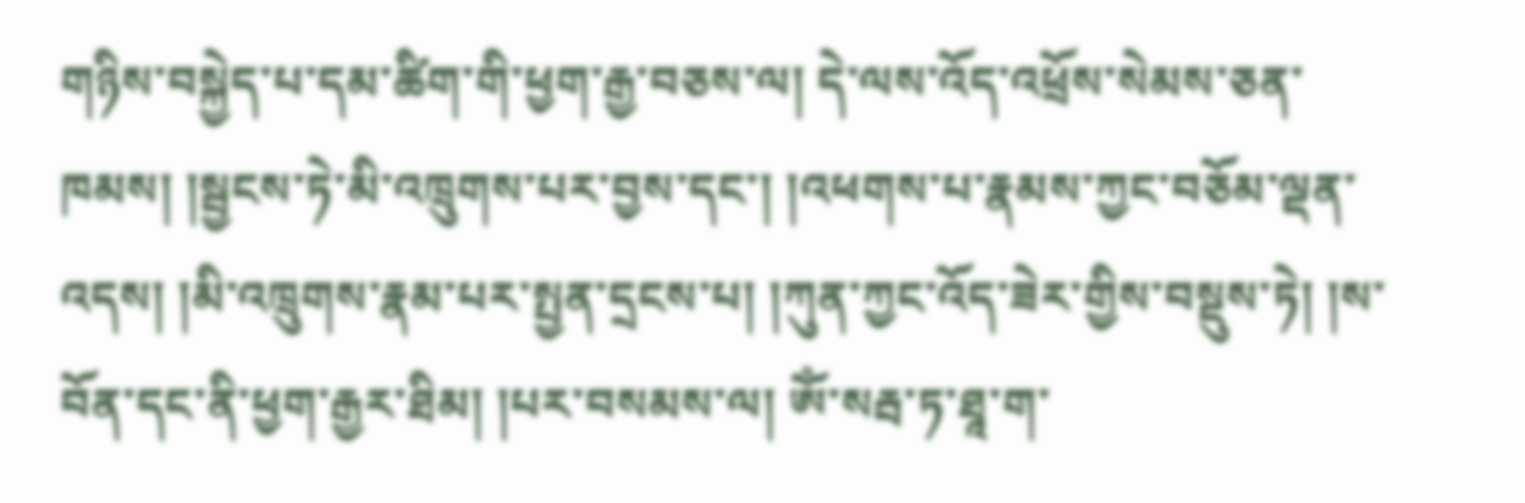གཉིས་བསྐྱེད་པ་དམ་ཚིག་གི་ཕྱག་རྒྱ་བཅས་ལ། དེ་ལས་འོད་འཕྲོས་སེམས་ཅན་ཁམས། །སྦྱངས་ཏེ་མི་འཁྲུགས་པར་བྱས་དང་། །འཕགས་པ་རྣམས་ཀྱང་བཅོམ་ལྡན་འདས། །མི་འཁྲུགས་རྣམ་པར་སྤྱན་དྲངས་པ། །ཀུན་ཀྱང་འོད་ཟེར་གྱིས་བསྡུས་ཏེ། །ས་བོན་དང་ནི་ཕྱག་རྒྱར་ཐིམ། །པར་བསམས་ལ། ༀ་སརྦ་ཏ་ཐཱ་ག་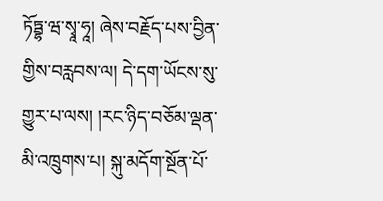ཏོཏྦྷ་ཝ་སྭཱ་ཧཱ། ཞེས་བརྗོད་པས་བྱིན་གྱིས་བརླབས་ལ། དེ་དག་ཡོངས་སུ་གྱུར་པ་ལས། །རང་ཉིད་བཅོམ་ལྡན་མི་འཁྲུགས་པ། སྐུ་མདོག་སྔོན་པོ་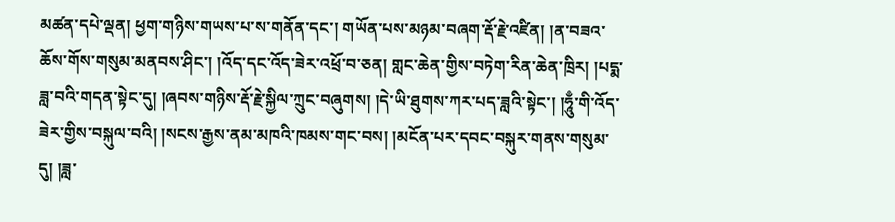མཚན་དཔེ་ལྡན། ཕྱག་གཉིས་གཡས་པ་ས་གནོན་དང་། གཡོན་པས་མཉམ་བཞག་རྡོ་རྗེ་འཛིན། །ན་བཟའ་ཆོས་གོས་གསུམ་མནབས་ཤིང་། །འོད་དང་འོད་ཟེར་འཕྲོ་བ་ཅན། གླང་ཆེན་གྱིས་བཏེག་རིན་ཆེན་ཁྲིར། །པདྨ་ཟླ་བའི་གདན་སྟེང་དུ། །ཞབས་གཉིས་རྡོ་རྗེ་སྐྱིལ་ཀྲུང་བཞུགས། །དེ་ཡི་ཐུགས་ཀར་པད་ཟླའི་སྟེང་། །ཧཱུྃ་གི་འོད་ཟེར་གྱིས་བསྐུལ་བའི། །སངས་རྒྱས་ནམ་མཁའི་ཁམས་གང་བས། །མངོན་པར་དབང་བསྐུར་གནས་གསུམ་དུ། །ཟླ་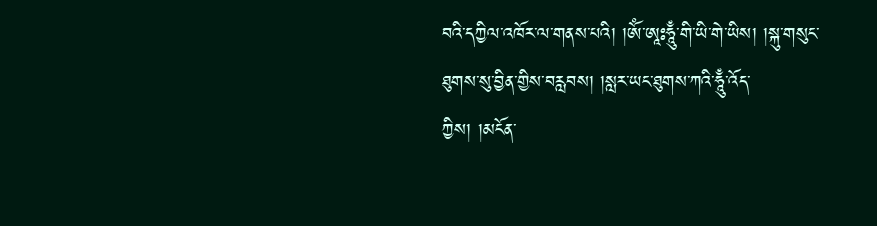བའི་དཀྱིལ་འཁོར་ལ་གནས་པའི། །ༀ་ཨཱཿཧཱུྃ་གི་ཡི་གེ་ཡིས། །སྐུ་གསུང་ཐུགས་སུ་བྱིན་གྱིས་བརླབས། །སླར་ཡང་ཐུགས་ཀའི་ཧཱུྃ་འོད་ཀྱིས། །མངོན་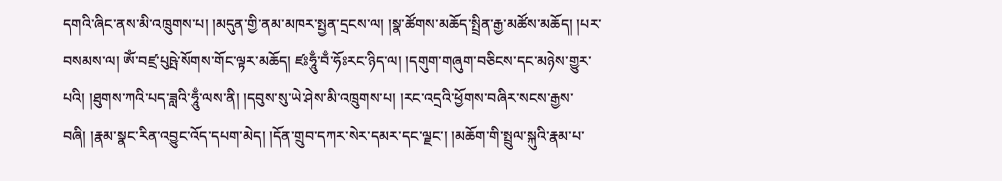དགའི་ཞིང་ནས་མི་འཁྲུགས་པ། །མདུན་གྱི་ནམ་མཁར་སྤྱན་དྲངས་ལ། །སྣ་ཚོགས་མཆོད་སྤྲིན་རྒྱ་མཚོས་མཆོད། །པར་བསམས་ལ། ༀ་བཛྲ་པུཥྤེ་སོགས་གོང་ལྟར་མཆོད། ཛཿཧཱུྃ་བྃ་ཧོཿརང་ཉིད་ལ། །དགུག་གཞུག་བཅིངས་དང་མཉེས་གྱུར་པའི། །ཐུགས་ཀའི་པད་ཟླའི་ཧཱུྃ་ལས་ནི། །དབུས་སུ་ཡེ་ཤེས་མི་འཁྲུགས་པ། །རང་འདྲའི་ཕྱོགས་བཞིར་སངས་རྒྱས་བཞི། །རྣམ་སྣང་རིན་འབྱུང་འོད་དཔག་མེད། །དོན་གྲུབ་དཀར་སེར་དམར་དང་ལྗང་། །མཆོག་གི་སྤྲུལ་སྐུའི་རྣམ་པ་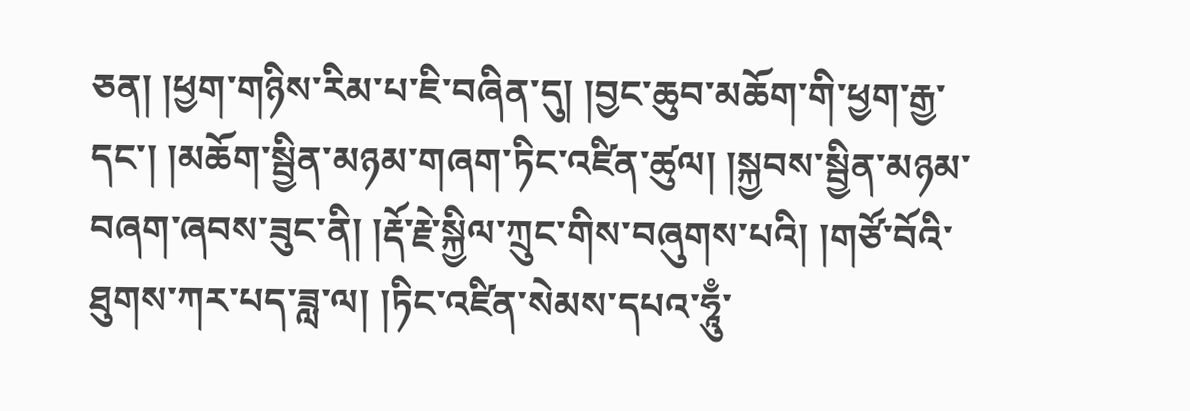ཅན། །ཕྱག་གཉིས་རིམ་པ་ཇི་བཞིན་དུ། །བྱང་ཆུབ་མཆོག་གི་ཕྱག་རྒྱ་དང་། །མཆོག་སྦྱིན་མཉམ་གཞག་ཏིང་འཛིན་ཚུལ། །སྐྱབས་སྦྱིན་མཉམ་བཞག་ཞབས་ཟུང་ནི། །རྡོ་རྗེ་སྐྱིལ་ཀྲུང་གིས་བཞུགས་པའི། །གཙོ་བོའི་ཐུགས་ཀར་པད་ཟླ་ལ། །ཏིང་འཛིན་སེམས་དཔའ་ཧཱུྃ་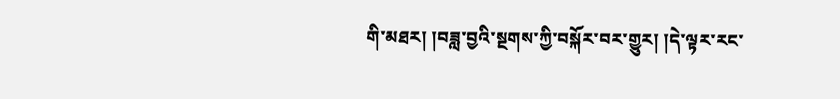གི་མཐར། །བཟླ་བྱའི་སྔགས་ཀྱི་བསྐོར་བར་གྱུར། །དེ་ལྟར་རང་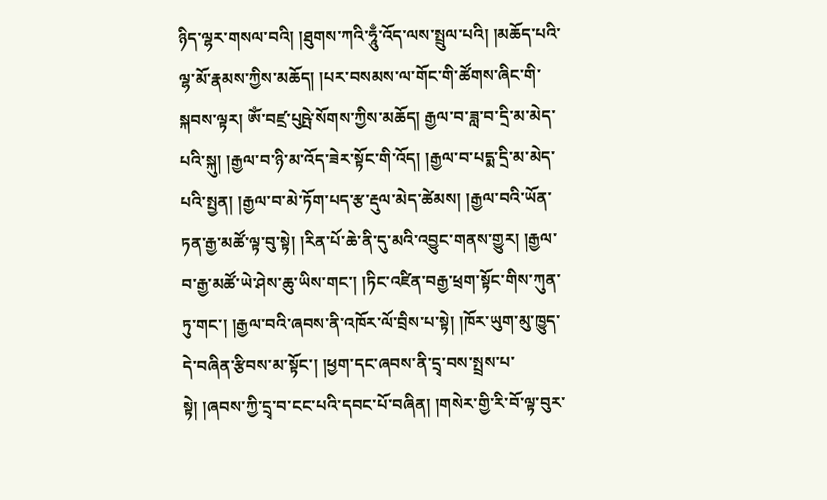ཉིད་ལྷར་གསལ་བའི། །ཐུགས་ཀའི་ཧཱུྃ་འོད་ལས་སྤྲུལ་པའི། །མཆོད་པའི་ལྷ་མོ་རྣམས་ཀྱིས་མཆོད། །པར་བསམས་ལ་གོང་གི་ཚོགས་ཞིང་གི་སྐབས་ལྟར། ༀ་བཛྲ་པུཥྤེ་སོགས་ཀྱིས་མཆོད། རྒྱལ་བ་ཟླ་བ་དྲི་མ་མེད་པའི་སྐུ། །རྒྱལ་བ་ཉི་མ་འོད་ཟེར་སྟོང་གི་འོད། །རྒྱལ་བ་པདྨ་དྲི་མ་མེད་པའི་སྤྱན། །རྒྱལ་བ་མེ་ཏོག་པད་རྩ་རྡུལ་མེད་ཚེམས། །རྒྱལ་བའི་ཡོན་ཏན་རྒྱ་མཚོ་ལྟ་བུ་སྟེ། །རིན་པོ་ཆེ་ནི་དུ་མའི་འབྱུང་གནས་གྱུར། །རྒྱལ་བ་རྒྱ་མཚོ་ཡེ་ཤེས་ཆུ་ཡིས་གང་། །ཏིང་འཛིན་བརྒྱ་ཕྲག་སྟོང་གིས་ཀུན་ཏུ་གང་། །རྒྱལ་བའི་ཞབས་ནི་འཁོར་ལོ་བྲིས་པ་སྟེ། །ཁོར་ཡུག་མུ་ཁྱུད་དེ་བཞིན་རྩིབས་མ་སྟོང་། །ཕྱག་དང་ཞབས་ནི་དྲྭ་བས་སྤྲས་པ་སྟེ། །ཞབས་ཀྱི་དྲྭ་བ་ངང་པའི་དབང་པོ་བཞིན། །གསེར་གྱི་རི་བོ་ལྟ་བུར་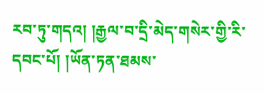རབ་ཏུ་གདའ། །རྒྱལ་བ་དྲི་མེད་གསེར་གྱི་རི་དབང་པོ། །ཡོན་ཏན་ཐམས་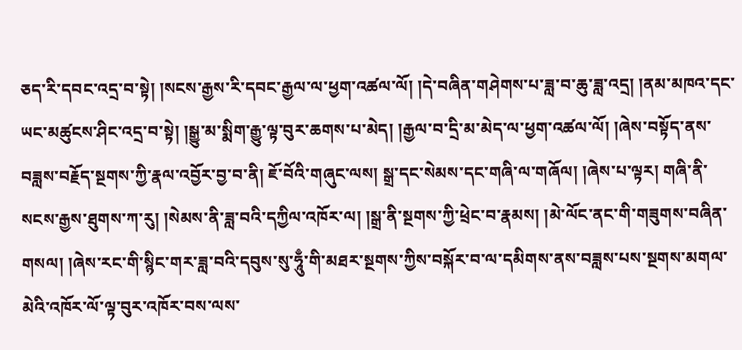ཅད་རི་དབང་འདྲ་བ་སྟེ། །སངས་རྒྱས་རི་དབང་རྒྱལ་ལ་ཕྱག་འཚལ་ལོ། །དེ་བཞིན་གཤེགས་པ་ཟླ་བ་ཆུ་ཟླ་འདྲ། །ནམ་མཁའ་དང་ཡང་མཚུངས་ཤིང་འདྲ་བ་སྟེ། །སྒྱུ་མ་སྨིག་རྒྱུ་ལྟ་བུར་ཆགས་པ་མེད། །རྒྱལ་བ་དྲི་མ་མེད་ལ་ཕྱག་འཚལ་ལོ། །ཞེས་བསྟོད་ནས་བཟླས་བརྗོད་སྔགས་ཀྱི་རྣལ་འབྱོར་བྱ་བ་ནི། ཇོ་བོའི་གཞུང་ལས། སྒྲ་དང་སེམས་དང་གཞི་ལ་གཞོལ། །ཞེས་པ་ལྟར། གཞི་ནི་སངས་རྒྱས་ཐུགས་ཀ་རུ། །སེམས་ནི་ཟླ་བའི་དཀྱིལ་འཁོར་ལ། །སྒྲ་ནི་སྔགས་ཀྱི་ཕྲེང་བ་རྣམས། །མེ་ལོང་ནང་གི་གཟུགས་བཞིན་གསལ། །ཞེས་རང་གི་སྙིང་གར་ཟླ་བའི་དབུས་སུ་ཧཱུྃ་གི་མཐར་སྔགས་ཀྱིས་བསྐོར་བ་ལ་དམིགས་ནས་བཟླས་པས་སྔགས་མགལ་མེའི་འཁོར་ལོ་ལྟ་བུར་འཁོར་བས་ལས་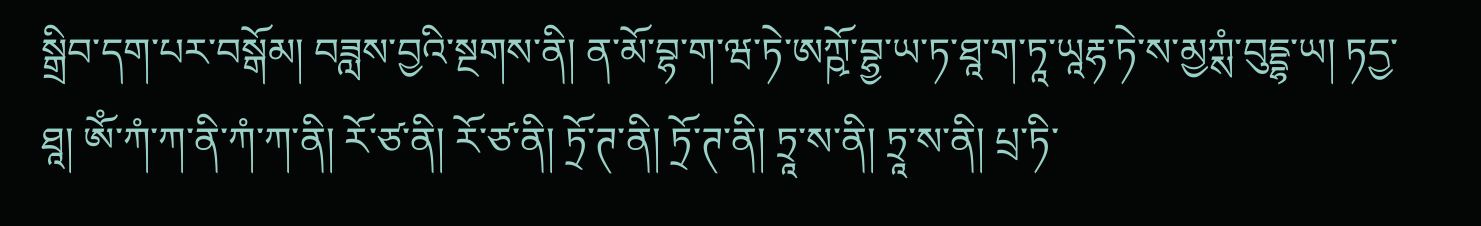སྒྲིབ་དག་པར་བསྒོམ། བཟླས་བྱའི་སྔགས་ནི། ན་མོ་བྷ་ག་ཝ་ཏེ་ཨཀྵོ་བྷྱ་ཡ་ཏ་ཐཱ་ག་ཏཱ་ཡཱརྷ་ཏེ་ས་མྱཀྶཾ་བུདྡྷ་ཡ། ཏདྱ་ཐཱ། ༀ་ཀཾ་ཀ་ནི་ཀཾ་ཀ་ནི། རོ་ཙ་ནི། རོ་ཙ་ནི། ཏྲོ་ཊ་ནི། ཏྲོ་ཊ་ནི། ཏྲཱ་ས་ནི། ཏྲཱ་ས་ནི། པྲ་ཏི་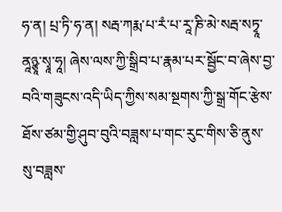ཧ་ན། པྲ་ཏི་ཧ་ན། སརྦ་ཀརྨ་པ་རཾ་པ་རཱ་ཎི་མེ་སརྦ་སཏྭཱ་ནཱཉྩཱ་སྭཱ་ཧཱ། ཞེས་ལས་ཀྱི་སྒྲིབ་པ་རྣམ་པར་སྦྱོང་བ་ཞེས་བྱ་བའི་གཟུངས་འདི་ཡིད་ཀྱིས་སམ་སྔགས་ཀྱི་སྒྲ་གོང་རྩེས་ཐོས་ཙམ་གྱི་ཤུབ་བུའི་བཟླས་པ་གང་རུང་གིས་ཅི་ནུས་སུ་བཟླས་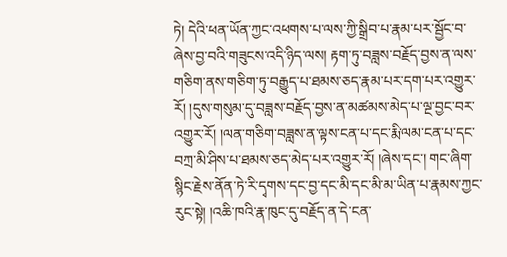ཏེ། དེའི་ཕན་ཡོན་ཀྱང་འཕགས་པ་ལས་ཀྱི་སྒྲིབ་པ་རྣམ་པར་སྦྱོང་བ་ཞེས་བྱ་བའི་གཟུངས་འདི་ཉིད་ལས། རྟག་ཏུ་བཟླས་བརྗོད་བྱས་ན་ལས་གཅིག་ནས་གཅིག་ཏུ་བརྒྱུད་པ་ཐམས་ཅད་རྣམ་པར་དག་པར་འགྱུར་རོ། །དུས་གསུམ་དུ་བཟླས་བརྗོད་བྱས་ན་མཚམས་མེད་པ་ལྔ་བྱང་བར་འགྱུར་རོ། །ལན་གཅིག་བཟླས་ན་ལྟས་ངན་པ་དང་རྨི་ལམ་ངན་པ་དང་བཀྲ་མི་ཤིས་པ་ཐམས་ཅད་མེད་པར་འགྱུར་རོ། །ཞེས་དང་། གང་ཞིག་སྙིང་རྗེས་ནོན་ཏེ་རི་དྭགས་དང་བྱ་དང་མི་དང་མི་མ་ཡིན་པ་རྣམས་ཀྱང་རུང་སྟེ། །འཆི་ཁའི་རྣ་ཁུང་དུ་བརྗོད་ན་དེ་ངན་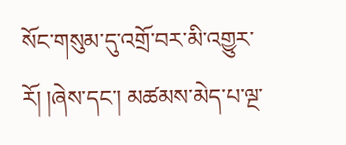སོང་གསུམ་དུ་འགྲོ་བར་མི་འགྱུར་རོ། །ཞེས་དང་། མཚམས་མེད་པ་ལྔ་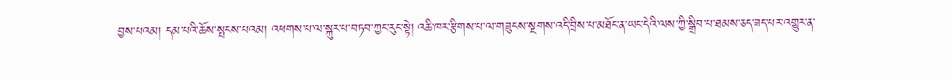བྱས་པའམ། དམ་པའི་ཆོས་སྤངས་པའམ། འཕགས་པ་ལ་སྐུར་པ་བཏབ་ཀྱང་རུང་སྟེ། འཆི་ཁར་རྩིགས་པ་ལ་གཟུངས་སྔགས་འདི་བྲིས་པ་མཐོང་ན་ཡང་དེའི་ལས་ཀྱི་སྒྲིབ་པ་ཐམས་ཅད་ཟད་པར་འགྱུར་ན་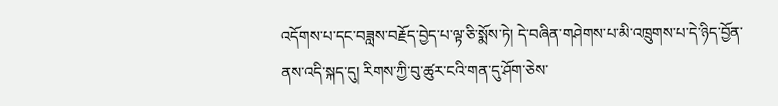འདོགས་པ་དང་བཟླས་བརྗོད་བྱེད་པ་ལྟ་ཅི་སྨོས་ཏེ། དེ་བཞིན་གཤེགས་པ་མི་འཁྲུགས་པ་དེ་ཉིད་བྱོན་ནས་འདི་སྐད་དུ། རིགས་ཀྱི་བུ་ཚུར་ངའི་གན་དུ་ཤོག་ཅེས་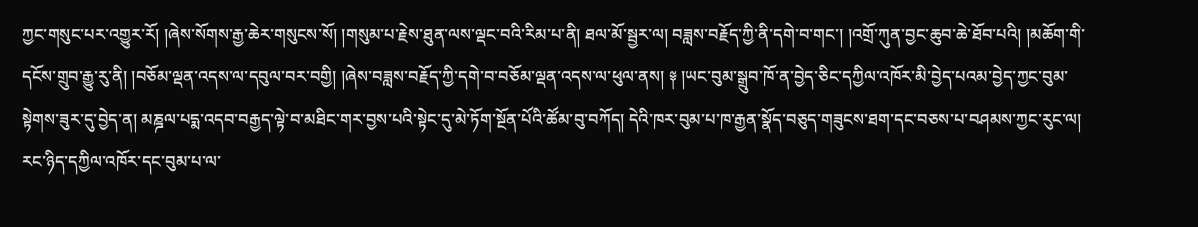ཀྱང་གསུང་པར་འགྱུར་རོ། །ཞེས་སོགས་རྒྱ་ཆེར་གསུངས་སོ། །གསུམ་པ་རྗེས་ཐུན་ལས་ལྡང་བའི་རིམ་པ་ནི། ཐལ་མོ་སྦྱར་ལ། བཟླས་བརྗོད་ཀྱི་ནི་དགེ་བ་གང་། །འགྲོ་ཀུན་བྱང་ཆུབ་ཆེ་ཐོབ་པའི། །མཆོག་གི་དངོས་གྲུབ་རྒྱུ་རུ་ནི། །བཅོམ་ལྡན་འདས་ལ་དབུལ་བར་བགྱི། །ཞེས་བཟླས་བརྗོད་ཀྱི་དགེ་བ་བཅོམ་ལྡན་འདས་ལ་ཕུལ་ནས། ༈ །ཡང་བུམ་སྒྲུབ་ཁོ་ན་བྱེད་ཅིང་དཀྱིལ་འཁོར་མི་བྱེད་པའམ་བྱེད་ཀྱང་བུམ་སྟེགས་ཟུར་དུ་བྱེད་ན། མཎྜལ་པདྨ་འདབ་བརྒྱད་ལྟེ་བ་མཐིང་གར་བྱས་པའི་སྟེང་དུ་མེ་ཏོག་སྔོན་པོའི་ཚོམ་བུ་བཀོད། དེའི་ཁར་བུམ་པ་ཁ་རྒྱན་སྣོད་བཅུད་གཟུངས་ཐག་དང་བཅས་པ་བཤམས་ཀྱང་རུང་ལ། རང་ཉིད་དཀྱིལ་འཁོར་དང་བུམ་པ་ལ་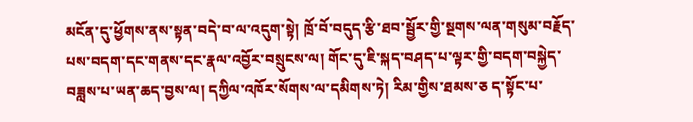མངོན་དུ་ཕྱོགས་ནས་སྟན་བདེ་བ་ལ་འདུག་སྟེ། ཁྲོ་བོ་བདུད་རྩི་ཐབ་སྦྱོར་གྱི་སྔགས་ལན་གསུམ་བརྗོད་པས་བདག་དང་གནས་དང་རྣལ་འབྱོར་བསྲུངས་ལ། གོང་དུ་ཇི་སྐད་བཤད་པ་ལྟར་གྱི་བདག་བསྐྱེད་བཟླས་པ་ཡན་ཆད་བྱས་ལ། དཀྱིལ་འཁོར་སོགས་ལ་དམིགས་ཏེ། རིམ་གྱིས་ཐམས་ཅ ད་སྟོང་པ་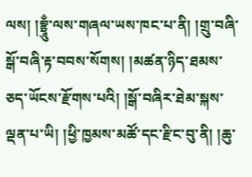ལས། །བྷྲཱུྃ་ལས་གཞལ་ཡས་ཁང་པ་ནི། །གྲུ་བཞི་སྒོ་བཞི་རྟ་བབས་སོགས། །མཚན་ཉིད་ཐམས་ཅད་ཡོངས་རྫོགས་པའི། །སྒོ་བཞིར་ཐེམ་སྐས་ལྡན་པ་ཡི། །ཕྱི་ཁྱམས་མཚོ་དང་རྫིང་བུ་ནི། །ཆུ་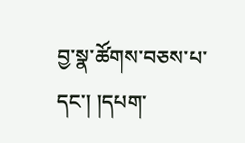བྱ་སྣ་ཚོགས་བཅས་པ་དང་། །དཔག་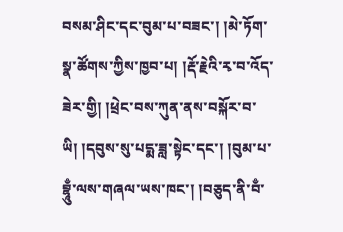བསམ་ཤིང་དང་བུམ་པ་བཟང་། །མེ་ཏོག་སྣ་ཚོགས་ཀྱིས་ཁྱབ་པ། །རྡོ་རྗེའི་རྭ་བ་འོད་ཟེར་གྱི། །ཕྲེང་བས་ཀུན་ནས་བསྐོར་བ་ཡི། །དབུས་སུ་པདྨ་ཟླ་སྟེང་དང་། །བུམ་པ་བྷཱུྃ་ལས་གཞལ་ཡས་ཁང་། །བཅུད་ནི་བྃ་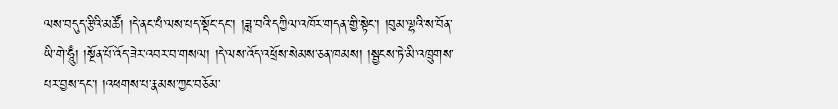ལས་བདུད་རྩིའི་མཚོ། །དེ་ནང་པཾ་ལས་པད་སྡོང་དང་། །ཟླ་བའི་དཀྱིལ་འཁོར་གདན་གྱི་སྟེང་། །བུམ་ལྷའི་ས་བོན་ཡི་གེ་ཧཱུྃ། །སྔོན་པོ་འོད་ཟེར་འབར་བ་གསལ། །དེ་ལས་འོད་འཕྲོས་སེམས་ཅན་ཁམས། །སྦྱངས་ཏེ་མི་འཁྲུགས་པར་བྱས་དང་། །འཕགས་པ་རྣམས་ཀྱང་བཅོམ་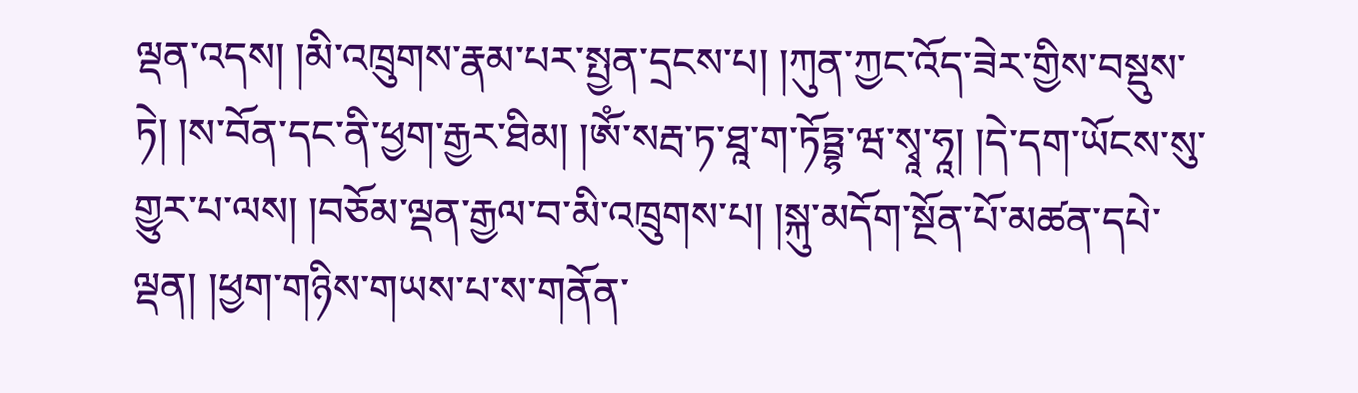ལྡན་འདས། །མི་འཁྲུགས་རྣམ་པར་སྤྱན་དྲངས་པ། །ཀུན་ཀྱང་འོད་ཟེར་གྱིས་བསྡུས་ཏེ། །ས་བོན་དང་ནི་ཕྱག་རྒྱར་ཐིམ། །ༀ་སརྦ་ཏ་ཐཱ་ག་ཏོཏྦྷ་ཝ་སྭཱ་ཧཱ། །དེ་དག་ཡོངས་སུ་གྱུར་པ་ལས། །བཅོམ་ལྡན་རྒྱལ་བ་མི་འཁྲུགས་པ། །སྐུ་མདོག་སྔོན་པོ་མཚན་དཔེ་ལྡན། །ཕྱག་གཉིས་གཡས་པ་ས་གནོན་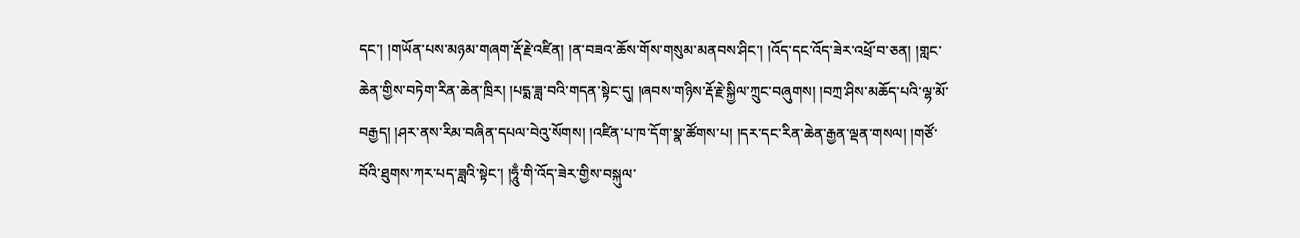དང་། །གཡོན་པས་མཉམ་གཞག་རྡོ་རྗེ་འཛིན། །ན་བཟའ་ཆོས་གོས་གསུམ་མནབས་ཤིང་། །འོད་དང་འོད་ཟེར་འཕྲོ་བ་ཅན། །གླང་ཆེན་གྱིས་བཏེག་རིན་ཆེན་ཁྲིར། །པདྨ་ཟླ་བའི་གདན་སྟེང་དུ། །ཞབས་གཉིས་རྡོ་རྗེ་སྐྱིལ་ཀྲུང་བཞུགས། །བཀྲ་ཤིས་མཆོད་པའི་ལྷ་མོ་བརྒྱད། །ཤར་ནས་རིམ་བཞིན་དཔལ་བེའུ་སོགས། །འཛིན་པ་ཁ་དོག་སྣ་ཚོགས་པ། །དར་དང་རིན་ཆེན་རྒྱན་ལྡན་གསལ། །གཙོ་བོའི་ཐུགས་ཀར་པད་ཟླའི་སྟེང་། །ཧཱུྃ་གི་འོད་ཟེར་གྱིས་བསྐུལ་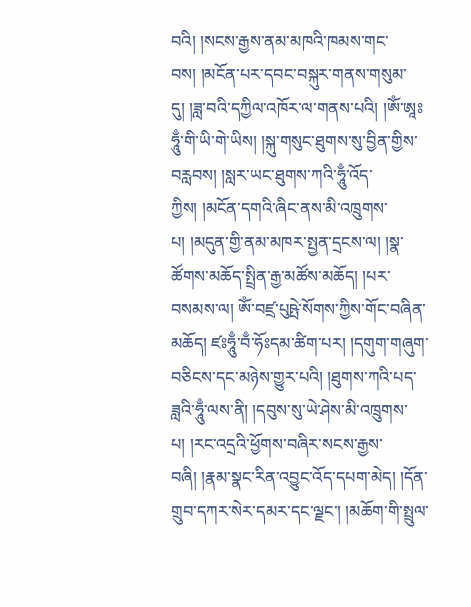བའི། །སངས་རྒྱས་ནམ་མཁའི་ཁམས་གང་བས། །མངོན་པར་དབང་བསྐུར་གནས་གསུམ་དུ། །ཟླ་བའི་དཀྱིལ་འཁོར་ལ་གནས་པའི། །ༀ་ཨཱཿ ཧཱུྃ་གི་ཡི་གེ་ཡིས། །སྐུ་གསུང་ཐུགས་སུ་བྱིན་གྱིས་བརླབས། །སླར་ཡང་ཐུགས་ཀའི་ཧཱུྃ་འོད་ཀྱིས། །མངོན་དགའི་ཞིང་ནས་མི་འཁྲུགས་པ། །མདུན་གྱི་ནམ་མཁར་སྤྱན་དྲངས་ལ། །སྣ་ཚོགས་མཆོད་སྤྲིན་རྒྱ་མཚོས་མཆོད། །པར་བསམས་ལ། ༀ་བཛྲ་པུཥྤེ་སོགས་ཀྱིས་གོང་བཞིན་མཆོད། ཛཿཧཱུྃ་བྃ་ཧོཿདམ་ཚིག་པར། །དགུག་གཞུག་བཅིངས་དང་མཉེས་གྱུར་པའི། །ཐུགས་ཀའི་པད་ཟླའི་ཧཱུྃ་ལས་ནི། །དབུས་སུ་ཡེ་ཤེས་མི་འཁྲུགས་པ། །རང་འདྲའི་ཕྱོགས་བཞིར་སངས་རྒྱས་བཞི། །རྣམ་སྣང་རིན་འབྱུང་འོད་དཔག་མེད། །དོན་གྲུབ་དཀར་སེར་དམར་དང་ལྗང་། །མཆོག་གི་སྤྲུལ་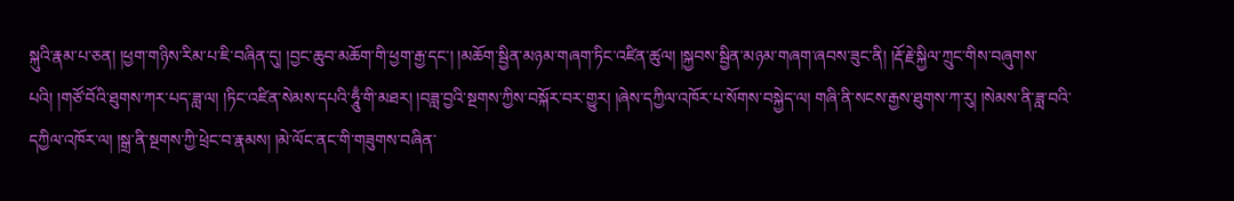སྐུའི་རྣམ་པ་ཅན། །ཕྱག་གཉིས་རིམ་པ་ཇི་བཞིན་དུ། །བྱང་ཆུབ་མཆོག་གི་ཕྱག་རྒྱ་དང་། །མཆོག་སྦྱིན་མཉམ་གཞག་ཏིང་འཛིན་ཚུལ། །སྐྱབས་སྦྱིན་མཉམ་གཞག་ཞབས་ཟུང་ནི། །རྡོ་རྗེ་སྐྱིལ་ཀྲུང་གིས་བཞུགས་པའི། །གཙོ་བོའི་ཐུགས་ཀར་པད་ཟླ་ལ། །ཏིང་འཛིན་སེམས་དཔའི་ཧཱུྃ་གི་མཐར། །བཟླ་བྱའི་སྔགས་ཀྱིས་བསྐོར་བར་གྱུར། །ཞེས་དཀྱིལ་འཁོར་པ་སོགས་བསྐྱེད་ལ། གཞི་ནི་སངས་རྒྱས་ཐུགས་ཀ་རུ། །སེམས་ནི་ཟླ་བའི་དཀྱིལ་འཁོར་ལ། །སྒྲ་ནི་སྔགས་ཀྱི་ཕྲེང་བ་རྣམས། །མེ་ལོང་ནང་གི་གཟུགས་བཞིན་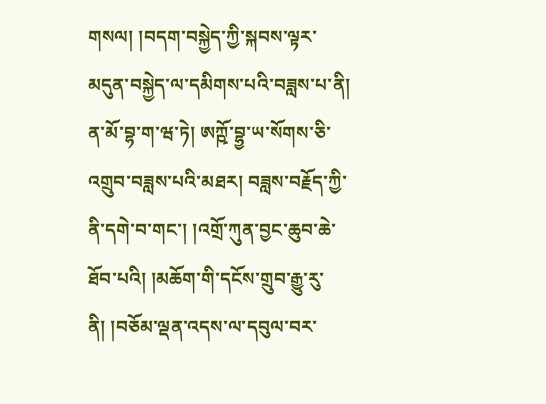གསལ། །བདག་བསྐྱེད་ཀྱི་སྐབས་ལྟར་མདུན་བསྐྱེད་ལ་དམིགས་པའི་བཟླས་པ་ནི། ན་མོ་བྷ་ག་ཝ་ཏེ། ཨཀྵོ་བྷྱ་ཡ་སོགས་ཅི་འགྲུབ་བཟླས་པའི་མཐར། བཟླས་བརྗོད་ཀྱི་ནི་དགེ་བ་གང་། །འགྲོ་ཀུན་བྱང་ཆུབ་ཆེ་ཐོབ་པའི། །མཆོག་གི་དངོས་གྲུབ་རྒྱུ་རུ་ནི། །བཅོམ་ལྡན་འདས་ལ་དབུལ་བར་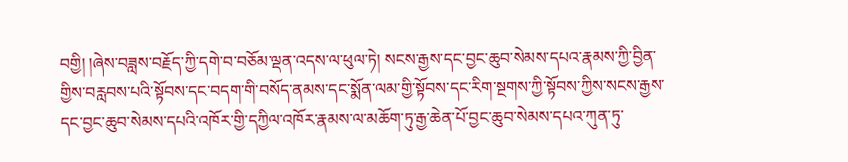བགྱི། །ཞེས་བཟླས་བརྗོད་ཀྱི་དགེ་བ་བཅོམ་ལྡན་འདས་ལ་ཕུལ་ཏེ། སངས་རྒྱས་དང་བྱང་ཆུབ་སེམས་དཔའ་རྣམས་ཀྱི་བྱིན་གྱིས་བརླབས་པའི་སྟོབས་དང་བདག་གི་བསོད་ནམས་དང་སྨོན་ལམ་གྱི་སྟོབས་དང་རིག་སྔགས་ཀྱི་སྟོབས་ཀྱིས་སངས་རྒྱས་དང་བྱང་ཆུབ་སེམས་དཔའི་འཁོར་གྱི་དཀྱིལ་འཁོར་རྣམས་ལ་མཆོག་ཏུ་རྒྱ་ཆེན་པོ་བྱང་ཆུབ་སེམས་དཔའ་ཀུན་ཏུ་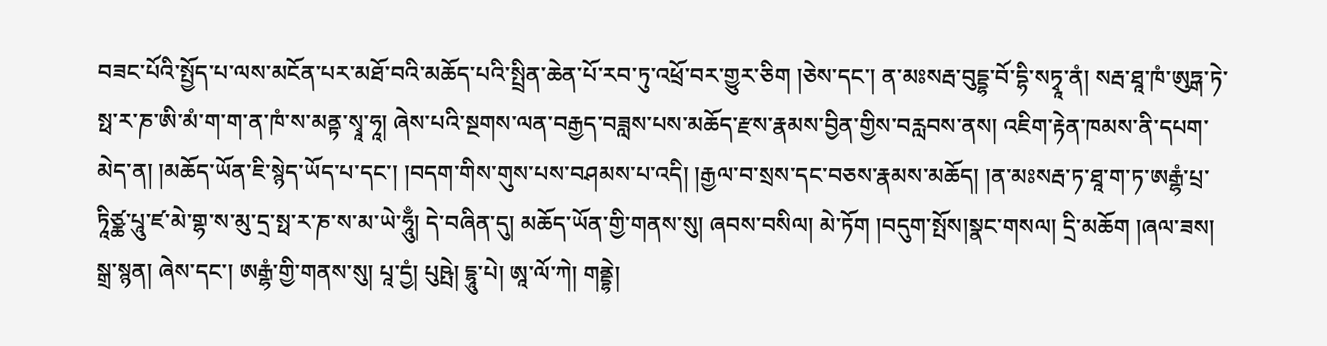བཟང་པོའི་སྤྱོད་པ་ལས་མངོན་པར་མཐོ་བའི་མཆོད་པའི་སྤྲིན་ཆེན་པོ་རབ་ཏུ་འཕྲོ་བར་གྱུར་ཅིག །ཅེས་དང་། ན་མཿསརྦ་བུདྡྷ་བོ་དྷི་སཏྭཱ་ནཾ། སརྦ་ཐཱ་ཁཾ་ཨུཏྒ་ཏེ་སྥ་ར་ཎ་ཨི་མཾ་ག་ག་ན་ཁཾ་ས་མནྟ་སྭཱ་ཧཱ། ཞེས་པའི་སྔགས་ལན་བརྒྱད་བཟླས་པས་མཆོད་རྫས་རྣམས་བྱིན་གྱིས་བརླབས་ནས། འཇིག་རྟེན་ཁམས་ནི་དཔག་མེད་ན། །མཆོད་ཡོན་ཇི་སྙེད་ཡོད་པ་དང་། །བདག་གིས་གུས་པས་བཤམས་པ་འདི། །རྒྱལ་བ་སྲས་དང་བཅས་རྣམས་མཆོད། །ན་མཿསརྦ་ཏ་ཐཱ་ག་ཏ་ཨརྒྷཾ་པྲ་ཏཱིཙྪ་པཱུ་ཛ་མེ་གྷ་ས་མུ་དྲ་སྥ་ར་ཎ་ས་མ་ཡེ་ཧཱུྃ། དེ་བཞིན་དུ། མཆོད་ཡོན་གྱི་གནས་སུ། ཞབས་བསིལ། མེ་ཏོག །བདུག་སྤོས།སྣང་གསལ། དྲི་མཆོག །ཞལ་ཟས། སྒྲ་སྙན། ཞེས་དང་། ཨརྒྷཾ་གྱི་གནས་སུ། པཱ་དྱཾ། པུཥྤེ། དྷཱུ་པེ། ཨཱ་ལོ་ཀེ། གནྡྷེ།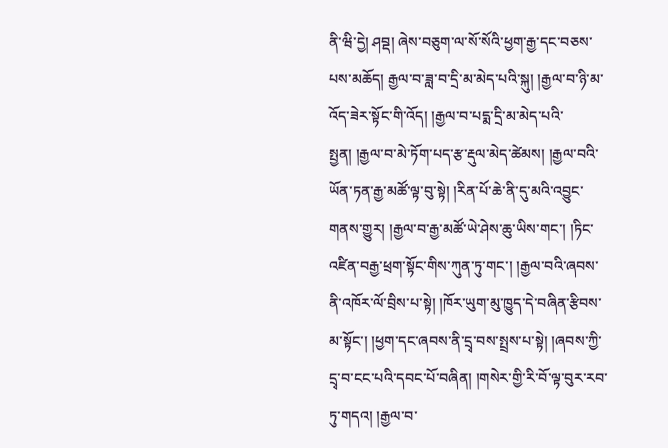ནི་ཝི་དྱེ། ཤབྡ། ཞེས་བཅུག་ལ་སོ་སོའི་ཕྱག་རྒྱ་དང་བཅས་པས་མཆོད། རྒྱལ་བ་ཟླ་བ་དྲི་མ་མེད་པའི་སྐུ། །རྒྱལ་བ་ཉི་མ་འོད་ཟེར་སྟོང་གི་འོད། །རྒྱལ་བ་པདྨ་དྲི་མ་མེད་པའི་སྤྱན། །རྒྱལ་བ་མེ་ཏོག་པད་རྩ་རྡུལ་མེད་ཚེམས། །རྒྱལ་བའི་ཡོན་ཏན་རྒྱ་མཚོ་ལྟ་བུ་སྟེ། །རིན་པོ་ཆེ་ནི་དུ་མའི་འབྱུང་གནས་གྱུར། །རྒྱལ་བ་རྒྱ་མཚོ་ཡེ་ཤེས་ཆུ་ཡིས་གང་། །ཏིང་འཛིན་བརྒྱ་ཕྲག་སྟོང་གིས་ཀུན་ཏུ་གང་། །རྒྱལ་བའི་ཞབས་ནི་འཁོར་ལོ་བྲིས་པ་སྟེ། །ཁོར་ཡུག་མུ་ཁྱུད་དེ་བཞིན་རྩིབས་མ་སྟོང་། །ཕྱག་དང་ཞབས་ནི་དྲྭ་བས་སྤྲས་པ་སྟེ། །ཞབས་ཀྱི་དྲྭ་བ་ངང་པའི་དབང་པོ་བཞིན། །གསེར་གྱི་རི་བོ་ལྟ་བུར་རབ་ཏུ་གདའ། །རྒྱལ་བ་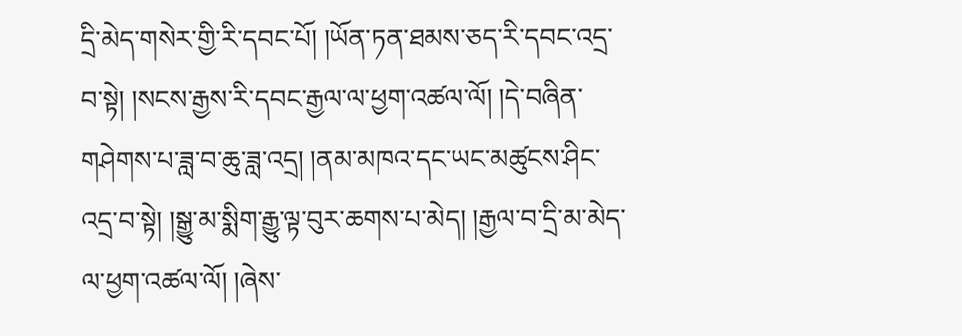དྲི་མེད་གསེར་གྱི་རི་དབང་པོ། །ཡོན་ཏན་ཐམས་ཅད་རི་དབང་འདྲ་བ་སྟེ། །སངས་རྒྱས་རི་དབང་རྒྱལ་ལ་ཕྱག་འཚལ་ལོ། །དེ་བཞིན་གཤེགས་པ་ཟླ་བ་ཆུ་ཟླ་འདྲ། །ནམ་མཁའ་དང་ཡང་མཚུངས་ཤིང་འདྲ་བ་སྟེ། །སྒྱུ་མ་སྨིག་རྒྱུ་ལྟ་བུར་ཆགས་པ་མེད། །རྒྱལ་བ་དྲི་མ་མེད་ལ་ཕྱག་འཚལ་ལོ། །ཞེས་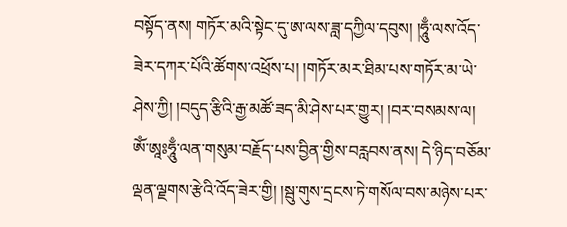བསྟོད་ནས། གཏོར་མའི་སྟེང་དུ་ཨ་ལས་ཟླ་དཀྱིལ་དབུས། །ཧཱུྃ་ལས་འོད་ཟེར་དཀར་པོའི་ཚོགས་འཕྲོས་པ། །གཏོར་མར་ཐིམ་པས་གཏོར་མ་ཡེ་ཤེས་ཀྱི། །བདུད་རྩིའི་རྒྱ་མཚོ་ཟད་མི་ཤེས་པར་གྱུར། །བར་བསམས་ལ། ༀ་ཨཱཿཧཱུྃ་ལན་གསུམ་བརྗོད་པས་བྱིན་གྱིས་བརླབས་ནས། དེ་ཉིད་བཅོམ་ལྡན་ལྗགས་རྩེའི་འོད་ཟེར་གྱི། །སྦུ་གུས་དྲངས་ཏེ་གསོལ་བས་མཉེས་པར་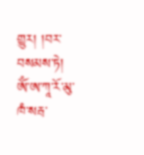གྱུར། །བར་བསམས་ཏེ། ༀ་ཨ་ཀཱ་རོ་མུ་ཁཾ་སརྦ་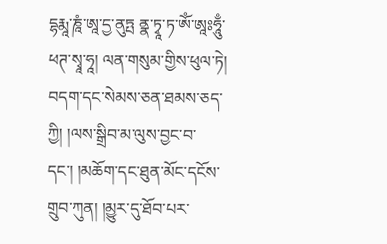དྷརྨཱ་ཎཱཾ་ཨཱ་དྱ་ནུཏྤ ནྣ་ཏྭཱ་ཏ་ༀ་ཨཱཿཧཱུྃ་ཕཊ་སྭཱ་ཧཱ། ལན་གསུམ་གྱིས་ཕུལ་ཏེ། བདག་དང་སེམས་ཅན་ཐམས་ཅད་ཀྱི། །ལས་སྒྲིབ་མ་ལུས་བྱང་བ་དང་། །མཆོག་དང་ཐུན་མོང་དངོས་གྲུབ་ཀུན། །མྱུར་དུ་ཐོབ་པར་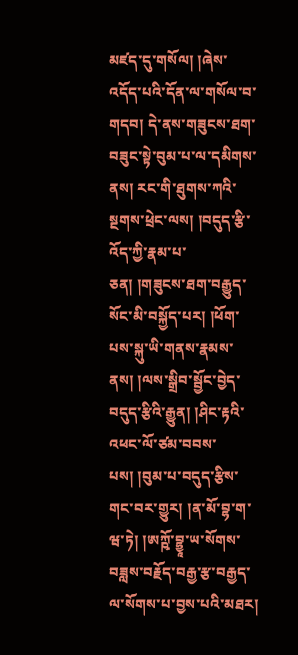མཛད་དུ་གསོལ། །ཞེས་འདོད་པའི་དོན་ལ་གསོལ་བ་གདབ། དེ་ནས་གཟུངས་ཐག་བཟུང་སྟེ་བུམ་པ་ལ་དམིགས་ནས། རང་གི་ཐུགས་ཀའི་སྔགས་ཕྲེང་ལས། །བདུད་རྩི་འོད་ཀྱི་རྣམ་པ་ཅན། །གཟུངས་ཐག་བརྒྱུད་སོང་མི་བསྐྱོད་པར། །ཕོག་པས་སྐུ་ཡི་གནས་རྣམས་ནས། །ལས་སྒྲིབ་སྦྱོང་བྱེད་བདུད་རྩིའི་རྒྱུན། །ཤིང་རྟའི་འཕང་ལོ་ཙམ་བབས་པས། །བུམ་པ་བདུད་རྩིས་གང་བར་གྱུར། །ན་མོ་བྷ་ག་ཝ་ཏེ། །ཨཀྵོ་བྷྱཱ་ཡ་སོགས་བཟླས་བརྗོད་བརྒྱ་རྩ་བརྒྱད་ལ་སོགས་པ་བྱས་པའི་མཐར།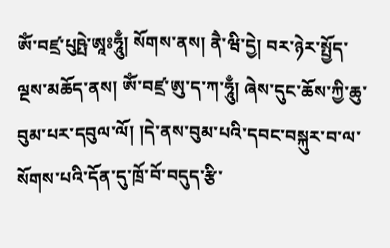ༀ་བཛྲ་པུཥྤེ་ཨཱཿཧཱུྃ། སོགས་ནས། ནཻ་ཝི་དྱེ། བར་ཉེར་སྤྱོད་ལྔས་མཆོད་ནས། ༀ་བཛྲ་ཨུ་ད་ཀ་ཧཱུྃ། ཞེས་དུང་ཆོས་ཀྱི་ཆུ་བུམ་པར་དབུལ་ལོ། །དེ་ནས་བུམ་པའི་དབང་བསྐུར་བ་ལ་སོགས་པའི་དོན་དུ་ཁྲོ་བོ་བདུད་རྩི་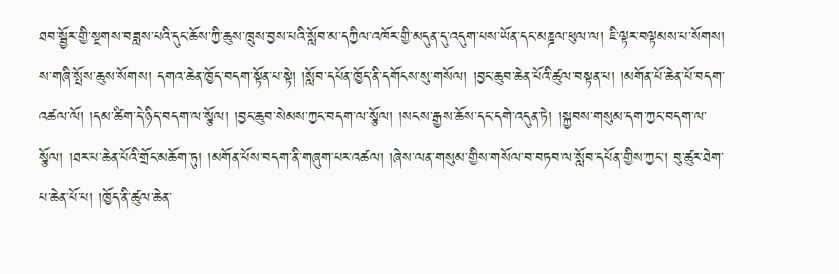ཐབ་སྦྱོར་གྱི་སྔགས་བཟླས་པའི་དུང་ཆོས་ཀྱི་ཆུས་ཁྲུས་བྱས་པའི་སློབ་མ་དཀྱིལ་འཁོར་གྱི་མདུན་དུ་འདུག་པས་ཡོན་དང་མཎྜལ་ཕུལ་ལ། ཇི་ལྟར་བལྟམས་པ་སོགས། ས་གཞི་སྤོས་ཆུས་སོགས། དགའ་ཆེན་ཁྱོད་བདག་སྟོན་པ་སྟེ། །སློབ་དཔོན་ཁྱོད་ནི་དགོངས་སུ་གསོལ། །བྱང་ཆུབ་ཆེན་པོའི་ཚུལ་བསྟན་པ། །མགོན་པོ་ཆེན་པོ་བདག་འཚལ་ལོ། །དམ་ཚིག་དེ་ཉིད་བདག་ལ་སྩོལ། །བྱང་ཆུབ་སེམས་ཀྱང་བདག་ལ་སྩོལ། །སངས་རྒྱས་ཆོས་དང་དགེ་འདུན་ཏེ། །སྐྱབས་གསུམ་དག་ཀྱང་བདག་ལ་སྩོལ། །ཐར་པ་ཆེན་པོའི་གྲོང་མཆོག་ཏུ། །མགོན་པོས་བདག་ནི་གཞུག་པར་འཚལ། །ཞེས་ལན་གསུམ་གྱིས་གསོལ་བ་བཏབ་ལ་སློབ་དཔོན་གྱིས་ཀྱང་། བུ་ཚུར་ཐེག་པ་ཆེན་པོ་པ། །ཁྱོད་ནི་ཚུལ་ཆེན་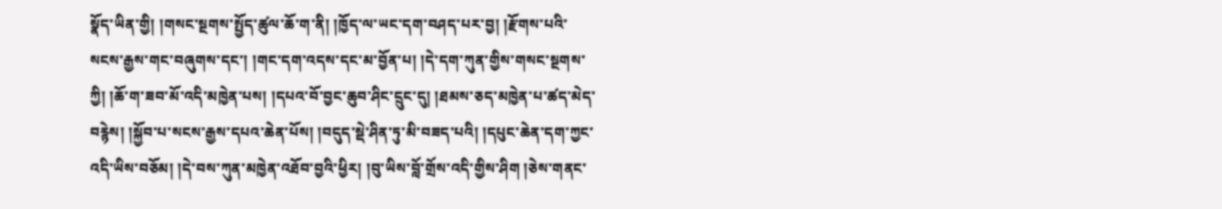སྣོད་ཡིན་གྱི། །གསང་སྔགས་སྤྱོད་ཚུལ་ཆོ་ག་ནི། །ཁྱོད་ལ་ཡང་དག་བཤད་པར་བྱ། །རྫོགས་པའི་སངས་རྒྱས་གང་བཞུགས་དང་། །གང་དག་འདས་དང་མ་བྱོན་པ། །དེ་དག་ཀུན་གྱིས་གསང་སྔགས་ཀྱི། །ཆོ་ག་ཟབ་མོ་འདི་མཁྱེན་པས། །དཔའ་བོ་བྱང་ཆུབ་ཤིང་དྲུང་དུ། །ཐམས་ཅད་མཁྱེན་པ་ཚད་མེད་བརྙེས། །སྐྱོབ་པ་སངས་རྒྱས་དཔའ་ཆེན་པོས། །བདུད་སྡེ་ཤིན་ཏུ་མི་བཟད་པའི། །དཔུང་ཆེན་དག་ཀྱང་འདི་ཡིས་བཅོམ། །དེ་བས་ཀུན་མཁྱེན་འཐོབ་བྱའི་ཕྱིར། །བུ་ཡིས་བློ་གྲོས་འདི་གྱིས་ཤིག །ཅེས་གནང་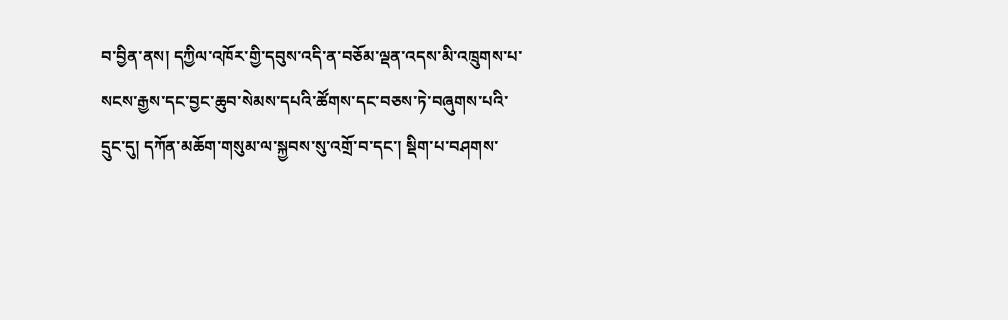བ་བྱིན་ནས། དཀྱིལ་འཁོར་གྱི་དབུས་འདི་ན་བཅོམ་ལྡན་འདས་མི་འཁྲུགས་པ་སངས་རྒྱས་དང་བྱང་ཆུབ་སེམས་དཔའི་ཚོགས་དང་བཅས་ཏེ་བཞུགས་པའི་དྲུང་དུ། དཀོན་མཆོག་གསུམ་ལ་སྐྱབས་སུ་འགྲོ་བ་དང་། སྡིག་པ་བཤགས་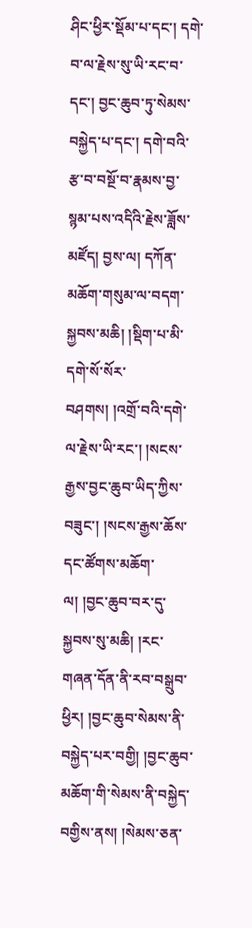ཤིང་ཕྱིར་སྡོམ་པ་དང་། དགེ་བ་ལ་རྗེས་སུ་ཡི་རང་བ་དང་། བྱང་ཆུབ་ཏུ་སེམས་བསྐྱེད་པ་དང་། དགེ་བའི་རྩ་བ་བསྔོ་བ་རྣམས་བྱ་སྙམ་པས་འདིའི་རྗེས་ཟློས་མཛོད། བྱས་ལ། དཀོན་མཆོག་གསུམ་ལ་བདག་སྐྱབས་མཆི། །སྡིག་པ་མི་དགེ་སོ་སོར་བཤགས། །འགྲོ་བའི་དགེ་ལ་རྗེས་ཡི་རང་། །སངས་རྒྱས་བྱང་ཆུབ་ཡིད་ཀྱིས་བཟུང་། །སངས་རྒྱས་ཆོས་དང་ཚོགས་མཆོག་ལ། །བྱང་ཆུབ་བར་དུ་སྐྱབས་སུ་མཆི། །རང་གཞན་དོན་ནི་རབ་བསྒྲུབ་ཕྱིར། །བྱང་ཆུབ་སེམས་ནི་བསྐྱེད་པར་བགྱི། །བྱང་ཆུབ་མཆོག་གི་སེམས་ནི་བསྐྱེད་བགྱིས་ནས། །སེམས་ཅན་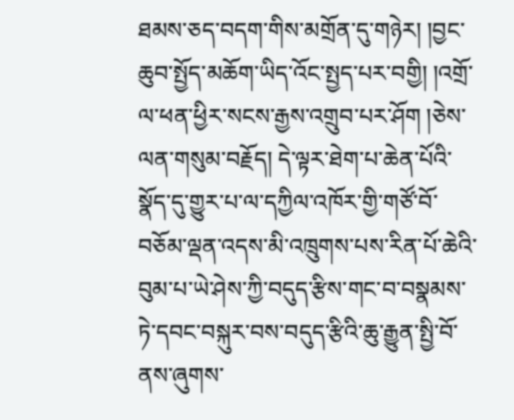ཐམས་ཅད་བདག་གིས་མགྲོན་དུ་གཉེར། །བྱང་ཆུབ་སྤྱོད་མཆོག་ཡིད་འོང་སྤྱད་པར་བགྱི། །འགྲོ་ལ་ཕན་ཕྱིར་སངས་རྒྱས་འགྲུབ་པར་ཤོག །ཅེས་ལན་གསུམ་བརྗོད། དེ་ལྟར་ཐེག་པ་ཆེན་པོའི་སྣོད་དུ་གྱུར་པ་ལ་དཀྱིལ་འཁོར་གྱི་གཙོ་བོ་བཅོམ་ལྡན་འདས་མི་འཁྲུགས་པས་རིན་པོ་ཆེའི་བུམ་པ་ཡེ་ཤེས་ཀྱི་བདུད་རྩིས་གང་བ་བསྣམས་ཏེ་དབང་བསྐུར་བས་བདུད་རྩིའི་ཆུ་རྒྱུན་སྤྱི་བོ་ནས་ཞུགས་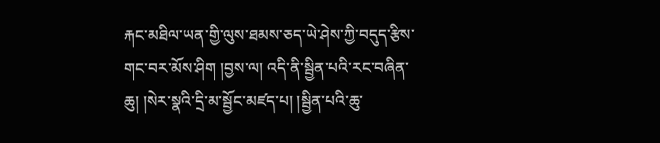རྐང་མཐིལ་ཡན་གྱི་ལུས་ཐམས་ཅད་ཡེ་ཤེས་ཀྱི་བདུད་རྩིས་གང་བར་མོས་ཤིག །བྱས་ལ། འདི་ནི་སྦྱིན་པའི་རང་བཞིན་ཆུ། །སེར་སྣའི་དྲི་མ་སྦྱོང་མཛད་པ། །སྦྱིན་པའི་ཆུ་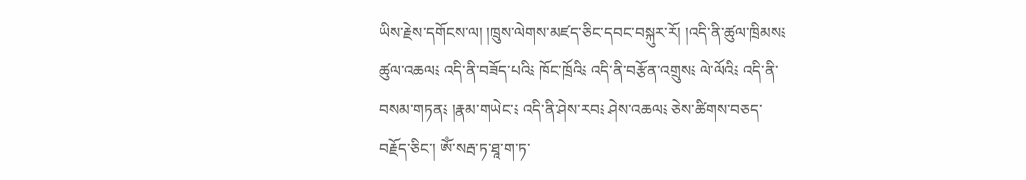ཡིས་རྗེས་དགོངས་ལ། །ཁྲུས་ལེགས་མཛད་ཅིང་དབང་བསྐུར་རོ། །འདི་ནི་ཚུལ་ཁྲིམས༴ ཚུལ་འཆལ༴ འདི་ནི་བཟོད་པའི༴ ཁོང་ཁྲོའི༴ འདི་ནི་བརྩོན་འགྲུས༴ ལེ་ལོའི༴ འདི་ནི་བསམ་གཏན༴ །རྣམ་གཡེང་༴ འདི་ནི་ཤེས་རབ༴ ཤེས་འཆལ༴ ཅེས་ཚིགས་བཅད་བརྗོད་ཅིང་། ༀ་སརྦ་ཏ་ཐཱ་ག་ཏ་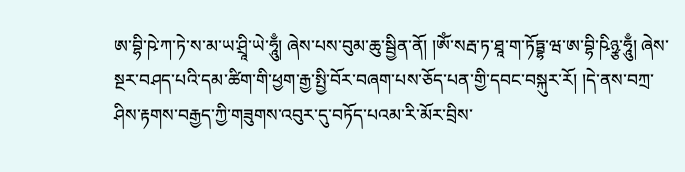ཨ་བྷི་ཥེ་ཀ་ཏེ་ས་མ་ཡ་ཤྲཱི་ཡེ་ཧཱུྃ། ཞེས་པས་བུམ་ཆུ་སྦྱིན་ནོ། །ༀ་སརྦ་ཏ་ཐཱ་ག་ཏོཏྦྷ་ཝ་ཨ་བྷི་ཥིཉྩ་ཧཱུྃ། ཞེས་སྔར་བཤད་པའི་དམ་ཚིག་གི་ཕྱག་རྒྱ་སྤྱི་བོར་བཞག་པས་ཅོད་པན་གྱི་དབང་བསྐུར་རོ། །དེ་ནས་བཀྲ་ཤིས་རྟགས་བརྒྱད་ཀྱི་གཟུགས་འབུར་དུ་བཏོད་པའམ་རི་མོར་བྲིས་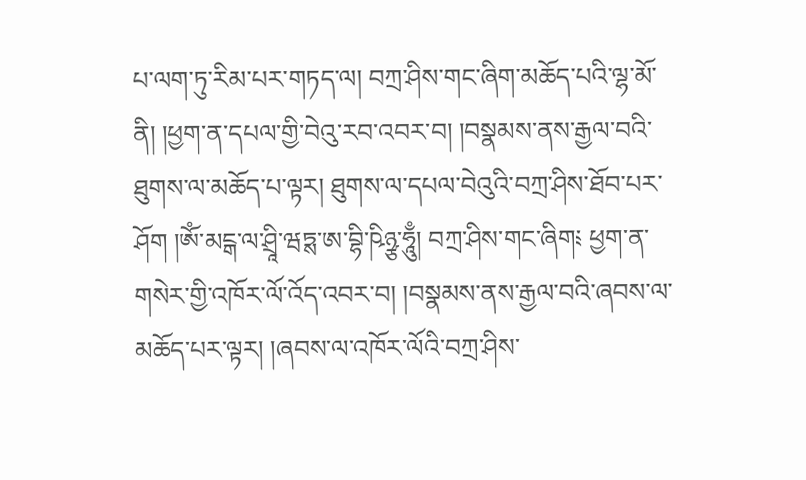པ་ལག་ཏུ་རིམ་པར་གཏད་ལ། བཀྲ་ཤིས་གང་ཞིག་མཆོད་པའི་ལྷ་མོ་ནི། །ཕྱག་ན་དཔལ་གྱི་བེའུ་རབ་འབར་བ། །བསྣམས་ནས་རྒྱལ་བའི་ཐུགས་ལ་མཆོད་པ་ལྟར། ཐུགས་ལ་དཔལ་བེའུའི་བཀྲ་ཤིས་ཐོབ་པར་ཤོག །ༀ་མངྒ་ལ་ཤྲཱི་ཝཏྶ་ཨ་བྷི་ཥིཉྩ་ཧཱུྃ། བཀྲ་ཤིས་གང་ཞིག༴ ཕྱག་ན་གསེར་གྱི་འཁོར་ལོ་འོད་འབར་བ། །བསྣམས་ནས་རྒྱལ་བའི་ཞབས་ལ་མཆོད་པར་ལྟར། །ཞབས་ལ་འཁོར་ལོའི་བཀྲ་ཤིས་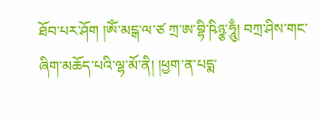ཐོབ་པར་ཤོག །ༀ་མངྒ་ལ་ཙ ཀྲ་ཨ་བྷི་ཥིཉྩ་ཧཱུྃ། བཀྲ་ཤིས་གང་ཞིག་མཆོད་པའི་ལྷ་མོ་ནི། །ཕྱག་ན་པདྨ་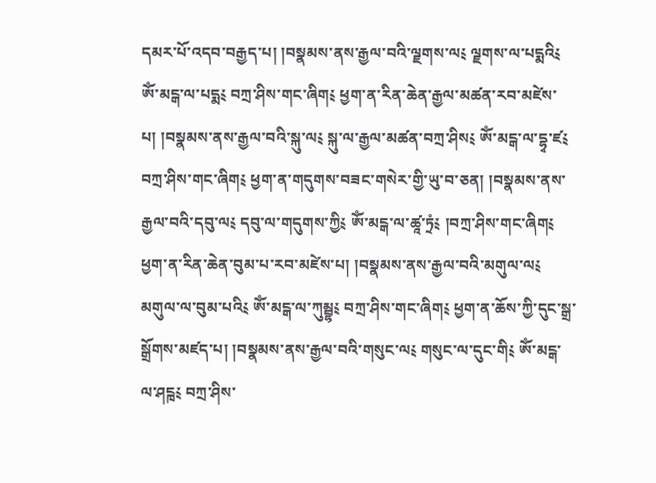དམར་པོ་འདབ་བརྒྱད་པ། །བསྣམས་ནས་རྒྱལ་བའི་ལྗགས་ལ༴ ལྗགས་ལ་པདྨའི༴ ༀ་མངྒ་ལ་པདྨ༴ བཀྲ་ཤིས་གང་ཞིག༴ ཕྱག་ན་རིན་ཆེན་རྒྱལ་མཚན་རབ་མཛེས་པ། །བསྣམས་ནས་རྒྱལ་བའི་སྐུ་ལ༴ སྐུ་ལ་རྒྱལ་མཚན་བཀྲ་ཤིས༴ ༀ་མངྒ་ལ་དྷྭ་ཛ༴ བཀྲ་ཤིས་གང་ཞིག༴ ཕྱག་ན་གདུགས་བཟང་གསེར་གྱི་ཡུ་བ་ཅན། །བསྣམས་ནས་རྒྱལ་བའི་དབུ་ལ༴ དབུ་ལ་གདུགས་ཀྱི༴ ༀ་མངྒ་ལ་ཚཱ་ཏྲཾ༴ །བཀྲ་ཤིས་གང་ཞིག༴ ཕྱག་ན་རིན་ཆེན་བུམ་པ་རབ་མཛེས་པ། །བསྣམས་ནས་རྒྱལ་བའི་མགུལ་ལ༴ མགུལ་ལ་བུམ་པའི༴ ༀ་མངྒ་ལ་ཀུམྦྷ༴ བཀྲ་ཤིས་གང་ཞིག༴ ཕྱག་ན་ཆོས་ཀྱི་དུང་སྒྲ་སྒྲོགས་མཛད་པ། །བསྣམས་ནས་རྒྱལ་བའི་གསུང་ལ༴ གསུང་ལ་དུང་གི༴ ༀ་མངྒ་ལ་ཤངྑ༴ བཀྲ་ཤིས་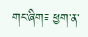གང་ཞིག༴ ཕྱག་ན་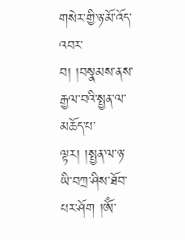གསེར་གྱི་ཉ་མོ་འོད་འབར་བ། །བསྣམས་ནས་རྒྱལ་བའི་སྤྱན་ལ་མཆོད་པ་ལྟར། །སྤྱན་ལ་ཉ་ཡི་བཀྲ་ཤིས་ཐོབ་པར་ཤོག །ༀ་